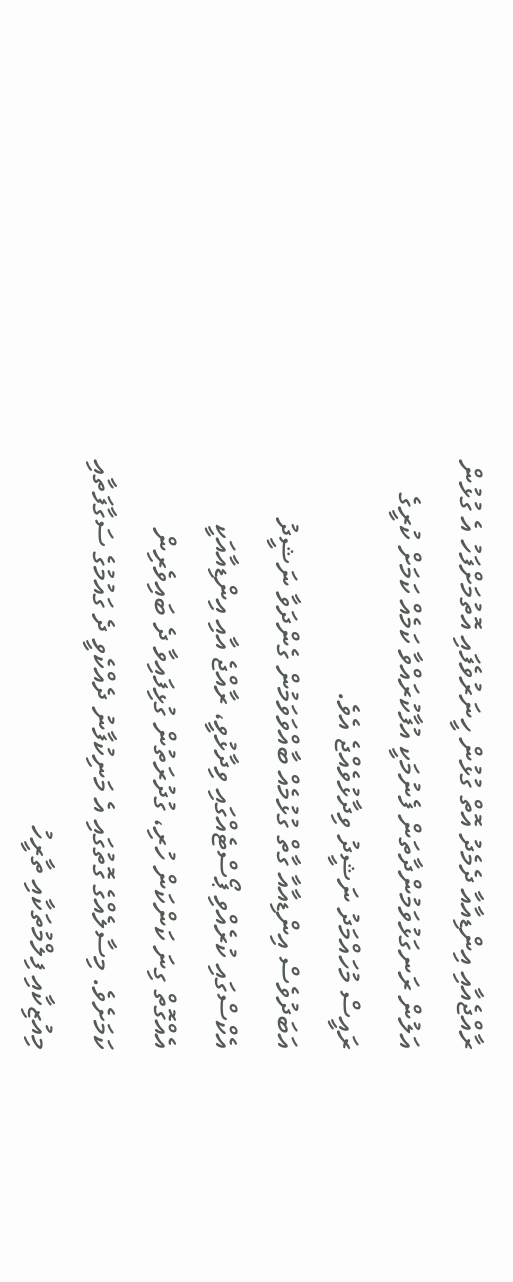ރާއްޖެއާއި އިންޑިއާއާ ދެމެދު އޮތް ގުޅުން ހީނަރުވެފައި އޮތުމަށްފަހު އެ ގުޅުން އަލުން ރަނގަޅުވަމުންދާތަން ފެނުމަކީ އުފާކުރައްވާ ކަމެއް ކަމަށް ކުރީގެ ރައީސް މުހައްމަދު ނަޝީދު ވިދާޅުވެއްޖެ އެވެ.
އަބަދުވެސް އިންޑިއާއާ ގާތް ގުޅުމެއް ބާއްވަވަމުން ގެންދަވާ ނަޝީދު އެކްސްގައި ކުރެއްވި ޕޯސްޓެއްގައި ވިދާޅުވީ، ރާއްޖެ އާއި އިންޑިއާއަކީ އެއްގޮތް ގިނަ ކަންކަން ހުރި، ގުދުރަތުން ގުޅިފައިވާ ދެ ބައިވެރިން ކަމަށެވެ. މިސާލެއްގެ ގޮތުގައި އެ މަނިކުފާނު ދެއްކެވީ ދެ ގައުމުގެ ސަގާފަތާއި މިއުޒިކާއި ފިލްމުތަކާއި ތާރީހު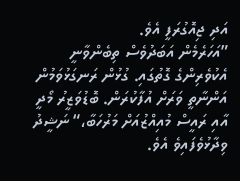އަދި ޖިއޮގުރަފީ އެވެ.
”އަހަރެމެން އަބަދުވެސް ތިބެންވާނީ އެކުވެރިންގެ ގޮތުގައި. ގުޅުން ރަނގަޅުވަމުން އަންނާތީ ވަރަށް އުފާކުރަން. ބޮޑުވަޒީރު މޯދީ އާއި ރައީސް މުއިއްޒުއަށް މަރުހަބާ،“ ނަޝީދު ވިދާޅުވެފައިވެ އެވެ.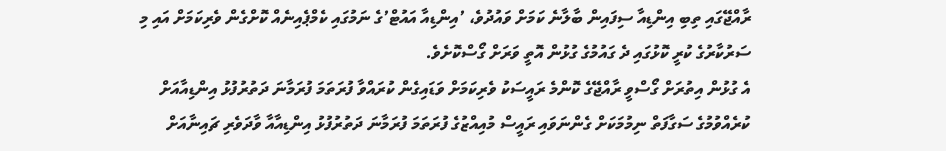ރާއްޖޭގައި ތިބި އިންޑިއާ ސިފައިން ބާލާނެ ކަމަށް ވައުދުވެ، ’އިންޑިއާ އައުޓް’ގެ ނަމުގައި ކެމްޕެއިނެއް ކޮށްގެން ވެރިކަމަށް އައި މި ސަރުކާރުގެ ކުރީ ކޮޅުގައި ދެ ގައުމުގެ ގުޅުން އޮތީ ވަރަށް ގޯސްކޮށެވެ.
އެ ގުޅުން އިތުރަށް ގޯސްވީ ރާއްޖޭގެ ކޮންމެ ރައީސަކު ވެރިކަމަށް ވަޑައިގެން ކުރައްވާ ފުރަތަމަ ފުރަމާނަ ދަތުރުފުޅު އިންޑިއާއަށް ކުރެއްވުމުގެ ސަގާފަތް ނިމުމަކަށް ގެންނަވައި ރައީސް މުއިއްޒުގެ ފުރަތަމަ ފުރަމާނަ ދަތުރުފުޅު އިންޑިއާއާ ވާދަވެރި ޗައިނާއަށް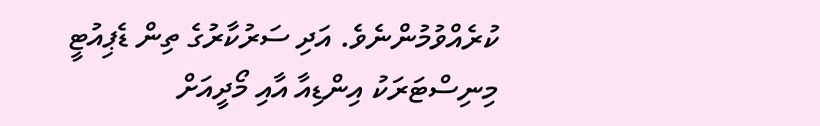ކުރެއްވުމުންނެވެ. އަދި ސަރުކާރުގެ ތިން ޑެޕިއުޓީ މިނިސްޓަރަކު އިންޑިއާ އާއި މޯދީއަށް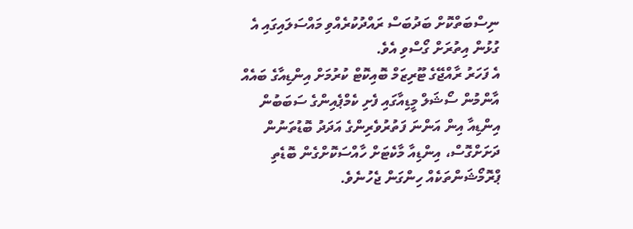ނިސްބަތްކޮށް ބަދުބަސް ރައްދުކުރެއްވި މައްސަލައިގައި އެ ގުޅުން އިތުރަށް ގޯސްވި އެވެ.
އެ ފަހަރު ރާއްޖޭގެ ޓޫރިޒަމް ބޮއިކޮޓް ކުރުމަށް އިންޑިއާގެ ބައެއް އާންމުން ސޯޝަލް މީޑިއާގައި ފެށި ކެމްޕެއިންގެ ސަބަބުން އިންޑިއާ އިން އަންނަ ފަތުރުވެރިންގެ އަދަދު ބޮޑުތަނުން ދަށަށްގޮސް، އިންޑިއާ މާކެޓަށް ހާއްސަކޮށްގެން ބޮޑެތި ޕްރޮމޯޝަންތަކެއް ހިންގަން ޖެހުނެވެ.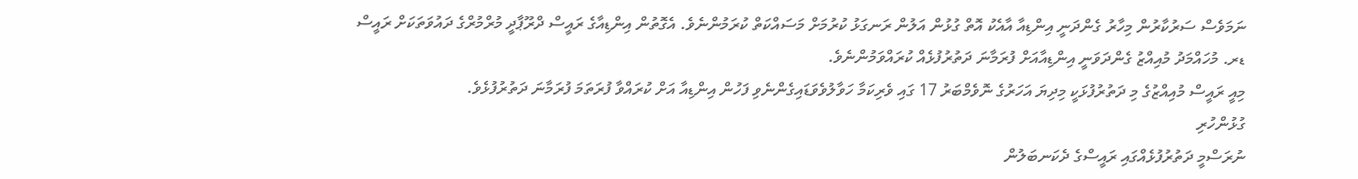ނަމަވެސް ސަރުކާރުން މިހާރު ގެންދަނީ އިންޑިއާ އާއެކު އޮތް ގުޅުން އަލުން ރަނގަޅު ކުރުމަށް މަސައްކަތް ކުރަމުންނެވެ. އެގޮތުން އިންޑިއާގެ ރައީސް ދްރޫޕާދީ މުރްމުރްގެ ދައުވަތަކަށް ރައީސް ޑރ. މުހައްމަދު މުއިއްޒު ގެންދަވަނީ އިންޑިއާއަށް ފުރަމާނަ ދަތުރުފުޅެއް ކުރައްވަމުންނެވެ.
މިއީ ރައީސް މުއިއްޒުގެ މި ދަތުރުފުޅަކީ މިދިޔަ އަހަރުގެ ނޮވެމްބަރު 17 ގައި ވެރިކަމާ ހަވާލުވެވަޑައިގެންނެވި ފަހުން އިންޑިއާ އަށް ކުރައްވާ ފުރަތަމަ ފުރަމާނަ ދަތުރުފުޅެވެ.
ގުޅުންހުރި
ނުރަސްމީ ދަތުރުފުޅެއްގައި ރައީސްގެ ދެކަނބަލުން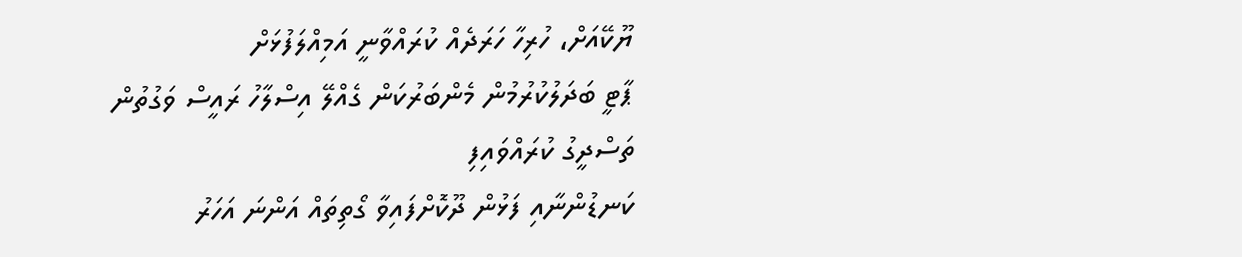ޔޫކޭއަށް، ހުރިހާ ހަރަދެއް ކުރައްވާނީ އަމިއްލަފުޅަށް
ޕާޓީ ބަދަލުކުރުމުން މެންބަރުކަން ގެއްލޭ އިސްލާހު ރައީސް ވަގުތުން ތަސްދީގު ކުރައްވައިފި
ކަނޑުންނާއި ފަޅުން ދޫކޮށްފައިވާ ގޯތިތައް އަންނަ އަހަރު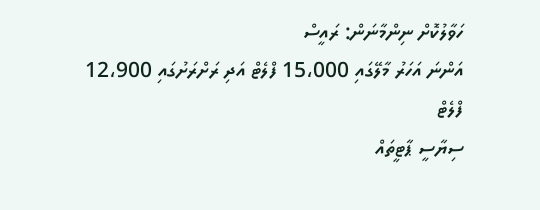ހަވާލުކޮށް ނިންމާނަން: ރައީސް
އަންނަ އަހަރު މާލޭގައި 15،000 ފްލެޓް އަދި ރަށްރަށުގައި 12،900 ފްލެޓް
ސިޔާސީ ޕާޓީތައް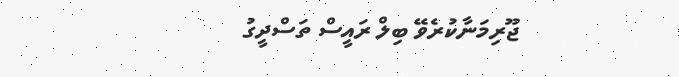ޖޫރިމަނާކުރެވޭ ބިލް ރައީސް ތަސްދީގު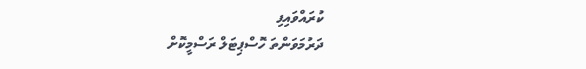ކުރައްވައިފި
ދަރުމަވަންތަ ހޮސްޕިޓަލް ރަސްމީކޮށް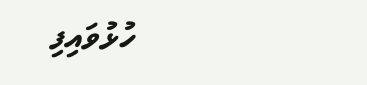ހުޅުވައިފި